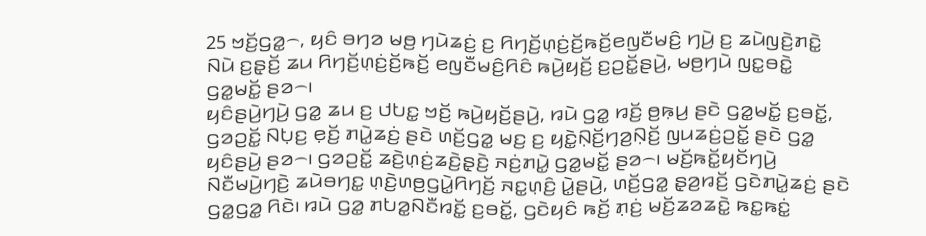25 ꤠꤢꤩ꤬ꤞꤤ꤭꤮, ꤟꤢꤨ ꤋꤚꤤ ꤗꤥ꤬ ꤚꤣꤧꤘꤢꤦ꤬ ꤢ꤬ ꤖꤚꤢꤩ꤬ꤛ꤫ꤢꤦ꤬ꤢꤩ꤬ꤒꤢꤩ꤬ꤕꤜꤢꤪꤗꤢꤨ꤬ ꤚꤣꤧ꤬ ꤢ꤬ ꤘꤣꤧꤜꤢꤧ꤬ꤊꤢꤧ꤭ ꤡꤣꤧ ꤢ꤬ꤔ꤫ꤢꤩ꤬ ꤘꤣ ꤖꤚꤢꤩ꤬ꤛ꤫ꤢꤦ꤬ꤢꤩ꤬ꤒꤢꤩ꤬ ꤕꤜꤢꤪꤗꤢꤨ꤬ꤖꤢꤨ ꤒꤣꤧ꤬ꤟꤢꤩ꤬ ꤢ꤬ꤑꤢꤩ꤭ꤔꤣꤧ꤬, ꤗꤥ꤬ꤚꤣꤧ ꤜꤢ꤭ꤋꤢꤧ꤭ ꤞꤤ꤭ꤗꤢꤩ꤭ ꤔꤤ꤮꤯
ꤟꤢꤨꤔꤣꤧ꤬ꤚꤣꤧ꤬ ꤞꤤ꤭ ꤘꤣ ꤢ꤬ ꤓꤝꤢ꤭ ꤠꤢꤩ꤬ ꤒꤣꤧ꤬ꤟꤢꤩ꤬ꤔꤣꤧ꤬, ꤙꤣꤧ ꤞꤤ꤭ ꤙꤢꤩ꤬ ꤥ꤬ꤒ꤫ꤣ꤬ ꤔꤢꤧ ꤞꤤ꤭ꤗꤢꤩ꤭ ꤢ꤬ꤋꤢꤩ꤭, ꤞꤤꤑꤢꤩ꤭ ꤡꤝ꤫ꤢ꤬ ꤕ꤫ꤢꤩ꤬ ꤊꤣꤧ꤭ꤘꤢꤦ꤬ ꤔꤢꤧ ꤛꤢꤩ꤬ꤞꤤ꤭ ꤗꤢ꤬ ꤢ꤬ ꤟꤢꤧ꤭ꤡ꤫ꤢꤩ꤬ꤚꤤ꤬ꤡ꤫ꤢꤩ꤬ ꤜꤣꤘꤢꤦ꤬ꤑꤢꤩ꤭ ꤔꤢꤧ ꤞꤤ꤭ ꤟꤢꤨꤔꤣꤧ꤬ ꤔꤤ꤮꤯ ꤞꤤꤑꤢꤩ꤭ ꤘꤢꤧ꤬ꤛ꤫ꤢꤦ꤬ꤘꤢꤧ꤬ꤔ꤫ꤢꤧ꤬ ꤏꤢꤦ꤬ꤊꤣꤧ꤭ ꤞꤤ꤭ꤗꤢꤩ꤭ ꤔꤤ꤮꤯ ꤗꤢꤩ꤬ꤒꤢꤩ꤭ꤟꤢꤩꤚꤣꤧ꤬ ꤡꤢꤪꤗꤣꤧ꤬ꤚꤢꤧ꤬ ꤘꤣꤧꤋꤚꤢ꤭ ꤛ꤫ꤢꤧ꤬ꤛꤥ꤬ꤞꤣꤧ꤭ꤖꤚꤢꤩ꤬ ꤏꤢ꤭ꤛ꤫ꤢꤨ꤬ ꤣꤧ꤭ꤔꤣꤧ꤬, ꤛꤢꤩ꤬ꤞꤤ꤭ ꤔ꤫ꤤ꤬ꤙꤢꤩ꤬ ꤞꤢꤧꤊꤣꤧ꤭ꤘꤢꤦ꤬ ꤔꤢꤧ ꤞꤤ꤭ꤞꤤ꤭ ꤖꤢꤧ꤯ ꤙꤣꤧ ꤞꤤ꤭ ꤊꤝꤤ꤭ꤡꤢꤪꤙꤢꤩ꤭ ꤢ꤬ꤋꤢꤩ꤭, ꤞꤢꤧꤟꤢꤨ ꤒꤢꤩ꤬ ꤊ꤫ꤢꤦ꤬ ꤗꤢꤩ꤬ꤘꤤꤘꤢꤧ꤭ ꤒꤢ꤭ꤒꤢꤦ꤭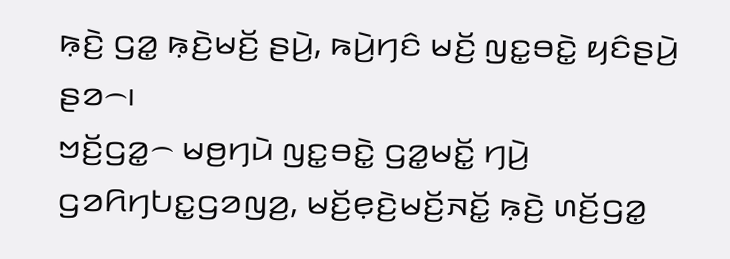ꤒ꤫ꤢꤧ꤬ ꤞꤤ꤭ ꤒ꤫ꤢꤧ꤬ꤗꤢꤩ꤬ ꤔꤣꤧ꤬, ꤒꤣꤧ꤬ꤚꤢꤨ ꤗꤢꤩ꤬ ꤜꤢ꤭ꤋꤢꤧ꤭ ꤟꤢꤨꤔꤣꤧ꤬ ꤔꤤ꤮꤯
ꤠꤢꤩ꤬ꤞꤤ꤭꤮ ꤗꤥ꤬ꤚꤣꤧ ꤜꤢ꤭ꤋꤢꤧ꤭ ꤞꤤ꤭ꤗꤢꤩ꤭ ꤚꤣꤧ꤬ ꤞꤤꤖꤚꤝꤢ꤭ꤞꤤꤜꤤ꤬, ꤗꤢꤩ꤬ꤕ꤫ꤢꤧ꤬ꤗꤢꤩ꤬ꤏꤢꤩ꤭ ꤒ꤫ꤢꤧ꤬ ꤛꤢꤩ꤬ꤞꤤ꤭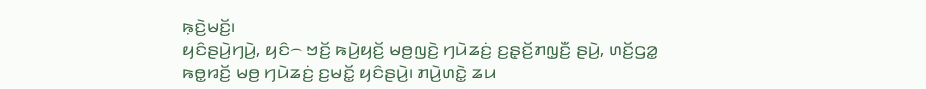ꤒ꤫ꤢꤧ꤬ꤗꤢꤩ꤬꤯
ꤟꤢꤨꤔꤣꤧ꤬ꤚꤣꤧ꤬, ꤟꤢꤨ꤮ ꤠꤢꤩ꤬ ꤒꤣꤧ꤬ꤟꤢꤩ꤬ ꤗꤥ꤬ꤜꤢꤧ꤬ ꤚꤣꤧꤘꤢꤦ꤬ ꤢ꤬ꤔ꤫ꤢꤩ꤬ꤊꤜ꤫ꤢꤪ꤬ ꤔꤣꤧ꤬, ꤛꤢꤩ꤬ꤞꤤ꤭ ꤒꤥ꤭ꤙꤢꤩ꤬ ꤗꤥ꤬ ꤚꤣꤧꤘꤢꤦ꤬ ꤢ꤬ꤗꤢꤩ꤭ ꤟꤢꤨꤔꤣꤧ꤬꤯ ꤊꤣꤧ꤬ꤛꤢꤧ꤭ ꤘꤣ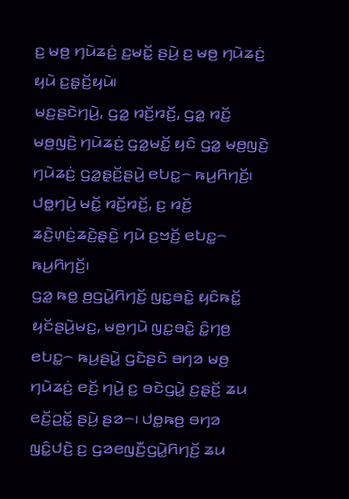ꤢ꤬ ꤗꤥ꤬ ꤚꤣꤧꤘꤢꤦ꤬ ꤢ꤬ꤗꤢꤩ꤭ ꤔꤣꤧ꤬ ꤢ꤬ ꤗꤥ꤬ ꤚꤣꤧꤘꤢꤦ꤬ ꤟꤣꤧ ꤢ꤬ꤔ꤫ꤢꤩ꤬ꤟꤣꤧ꤯
ꤗꤢ꤬ꤔꤢꤧꤚꤣꤧ꤬, ꤞꤤ꤭ ꤙꤢꤩ꤬ꤙꤢꤩ꤬, ꤞꤤ꤭ ꤙꤢꤩ꤬ ꤗꤥ꤬ꤜꤢꤧ꤬ ꤚꤣꤧꤘꤢꤦ꤬ ꤞꤤ꤭ꤗꤢꤩ꤭ ꤟꤢꤨ ꤞꤤ꤭ ꤗꤥ꤬ꤜꤢꤧ꤬ ꤚꤣꤧꤘꤢꤦ꤬ ꤞꤤ꤭ꤔ꤫ꤢꤩ꤬ꤔꤣꤧ꤬ ꤕꤝꤢ꤭꤮ ꤒꤣ꤬ꤖꤚꤢꤩ꤬꤯ ꤓꤥ꤭ꤚꤣꤧ꤬ ꤗꤢꤩ꤭ ꤙꤢꤩ꤬ꤙꤢꤩ꤬, ꤢ꤬ ꤙꤢꤩ꤬ ꤘꤢꤧ꤬ꤛ꤫ꤢꤦ꤬ꤘꤢꤧ꤬ꤔ꤫ꤢꤧ꤬ ꤚꤣꤧ ꤢ꤬ꤠꤢꤩ꤬ ꤕꤝꤢ꤭꤮ ꤒꤣ꤬ꤖꤚꤢꤩ꤬꤯
ꤞꤤ꤭ ꤒꤥ꤭ ꤥ꤬ꤞꤣꤧ꤭ꤖꤚꤢꤩ꤬ ꤜꤢ꤭ꤋꤢꤧ꤭ ꤟꤢꤨꤒꤢꤩ꤭ ꤟꤢꤩꤔꤣꤧ꤬ꤗꤢ꤬, ꤗꤥ꤬ꤚꤣꤧ ꤜꤢ꤭ꤋꤢꤧ꤭ ꤢꤨ꤭ꤚꤥ꤬ ꤕꤝꤢ꤭꤮ ꤒꤣ꤬ꤔꤣꤧ꤭ ꤞꤢꤧꤔꤢꤧ ꤋꤚꤤ ꤗꤥ꤬ ꤚꤣꤧꤘꤢꤦ꤬ ꤕꤢꤩ꤬ ꤚꤣꤧ꤬ ꤢ꤬ ꤋꤢꤧꤞꤣꤧ꤭ ꤢ꤬ꤔ꤫ꤢꤩ꤬ ꤘꤣ ꤕꤢꤩ꤬ꤑꤢꤩ꤭ ꤔꤣꤧ꤬ ꤔꤤ꤮꤯ ꤓꤥ꤭ꤒꤥ꤬ ꤋꤚꤤ ꤜꤢꤨ꤭ꤓꤢꤧ꤬ ꤢ꤬ ꤞꤤꤕꤜꤢꤪ꤬ꤞꤣꤧ꤭ꤖꤚꤢꤩ꤬ ꤘꤣ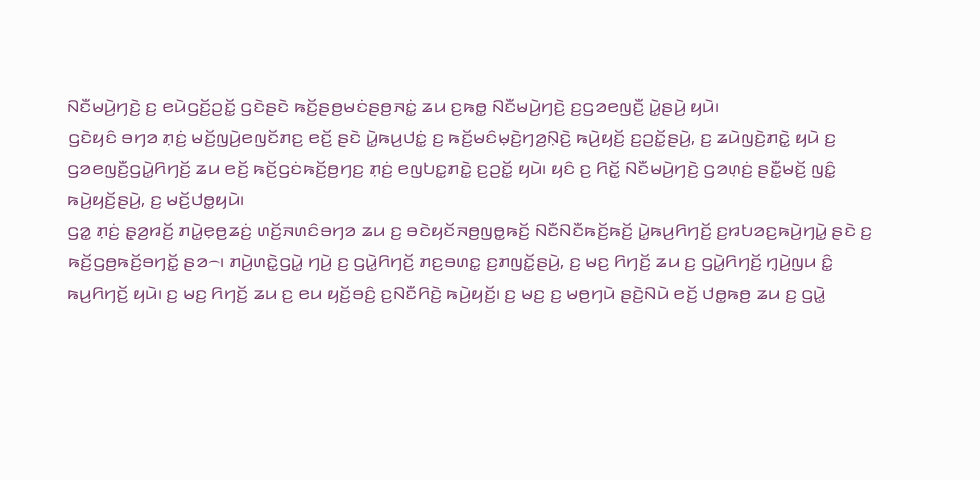ꤡꤢꤪꤗꤣꤧ꤬ꤚꤢꤧ꤬ ꤢ꤬ ꤕꤣꤧꤞꤢꤩ꤬ꤑꤢꤩ꤭ ꤞꤢꤧꤔꤢꤧ ꤒꤢꤩ꤬ꤔꤥ꤬ꤗꤢꤦꤔꤥ꤬ꤏꤢꤦ꤭ ꤘꤣ ꤢ꤬ꤒꤥ꤭ ꤡꤢꤪꤗꤣꤧ꤬ꤚꤢꤧ꤬ ꤢ꤬ꤞꤤꤕꤜꤢꤪ꤬ ꤣꤧ꤭ꤔꤣꤧ꤬ ꤟꤣꤧ꤯
ꤞꤢꤧꤟꤢꤨ ꤋꤚꤤ ꤊ꤫ꤢꤦ꤬ ꤗꤢꤩ꤬ꤜꤣꤧ꤬ꤕꤜꤢꤩꤊꤢ꤬ ꤕꤢꤩ꤬ ꤔꤢꤧ ꤣꤧ꤭ꤒꤣ꤬ꤓꤢꤦ꤭ ꤢ꤬ ꤒꤢꤩ꤬ꤗꤢꤨꤗ꤫ꤢꤧ꤬ꤚꤤ꤬ꤡ꤫ꤢꤧ꤬ ꤒꤣꤧ꤬ꤟꤢꤩ꤬ ꤢ꤬ꤑꤢꤩ꤭ꤔꤣꤧ꤬, ꤢ꤬ ꤘꤣꤧꤜꤢꤧ꤬ꤊꤢꤧ꤭ ꤟꤣꤧ ꤢ꤬ ꤞꤤꤕꤜꤢꤪ꤬ꤞꤣꤧ꤭ꤖꤚꤢꤩ꤬ ꤘꤣ ꤕꤢꤩ꤬ ꤒꤢꤩ꤬ꤞꤢꤦꤒꤢꤩ꤬ꤥ꤬ꤚꤢ꤬ ꤊ꤫ꤢꤦ꤬ ꤕꤜꤝꤢ꤭ꤊꤢꤧ꤭ ꤢ꤬ꤑꤢꤩ꤭ ꤟꤣꤧ꤯ ꤟꤢꤨ ꤢ꤬ ꤖꤢꤩ꤭ ꤡꤢꤪꤗꤣꤧ꤬ꤚꤢꤧ꤬ ꤞꤤꤛ꤫ꤢꤦ꤬ ꤔꤢꤪ꤭ꤗꤢꤩ꤬ ꤜꤢꤨ꤭ ꤒꤣꤧ꤬ꤟꤢꤩ꤬ꤔꤣꤧ꤬, ꤢ꤬ ꤗꤢꤩ꤬ꤓꤥ꤭ꤟꤣꤧ꤯
ꤞꤤ꤭ ꤊ꤫ꤢꤦ꤬ ꤔ꤫ꤤ꤬ꤙꤢꤩ꤬ ꤊꤣꤧ꤭ꤕ꤫ꤥ꤬ꤘꤢꤦ꤬ ꤛꤢꤩ꤬ꤏꤛꤢꤨꤋꤚꤤ ꤘꤣ ꤢ꤬ ꤋꤢꤧꤟꤢꤩꤏꤥ꤬ꤜꤥ꤭ꤒꤢꤩ꤬ ꤡꤢꤪꤡꤢꤪꤒꤢꤩ꤬ꤒꤢꤩ꤬ ꤣꤧ꤭ꤒꤣ꤬ꤖꤚꤢꤩ꤬ ꤢ꤬ꤙꤝꤤꤢ꤬ꤒꤣꤧ꤬ꤚꤣꤧ꤭ ꤔꤢꤧ ꤢ꤬ ꤒꤢꤩ꤬ꤞꤥ꤬ꤒꤢꤩ꤬ꤋꤚꤢꤩ꤭ ꤔꤤ꤮꤯ ꤊꤣꤧ꤬ꤛꤢꤧ꤭ꤞꤣꤧ꤭ ꤚꤣꤧ꤬ ꤢ꤬ ꤞꤣꤧ꤭ꤖꤚꤢꤩ꤬ ꤊꤢ꤬ꤋꤛꤢ꤭ ꤢ꤬ꤊꤜꤢꤩ꤭ꤔꤣꤧ꤬, ꤢ꤬ ꤗꤢ꤬ ꤖꤚꤢꤩ꤬ ꤘꤣ ꤢ꤬ ꤞꤣꤧ꤭ꤖꤚꤢꤩ꤬ ꤚ꤫ꤣꤧ꤬ꤜꤣ ꤢꤨ꤭ ꤒꤣ꤬ꤖꤚꤢꤩ꤬ ꤟꤣꤧ꤯ ꤢ꤬ ꤗꤢ꤬ ꤖꤚꤢꤩ꤬ ꤘꤣ ꤢ꤬ ꤕꤣ ꤟꤢꤩ꤬ꤋꤢꤨ꤬ ꤢ꤬ꤡꤢꤪꤖꤢꤧ꤬ ꤒꤣꤧ꤬ꤟꤢꤩ꤬꤯ ꤢ꤬ ꤗꤢ꤬ ꤢ꤬ ꤗꤥ꤬ꤚꤣꤧ ꤔꤢꤧ꤬ꤡꤣꤧ ꤕꤢꤩ꤬ ꤓꤥ꤭ꤒꤥ꤬ ꤘꤣ ꤢ꤬ ꤞꤣꤧ꤭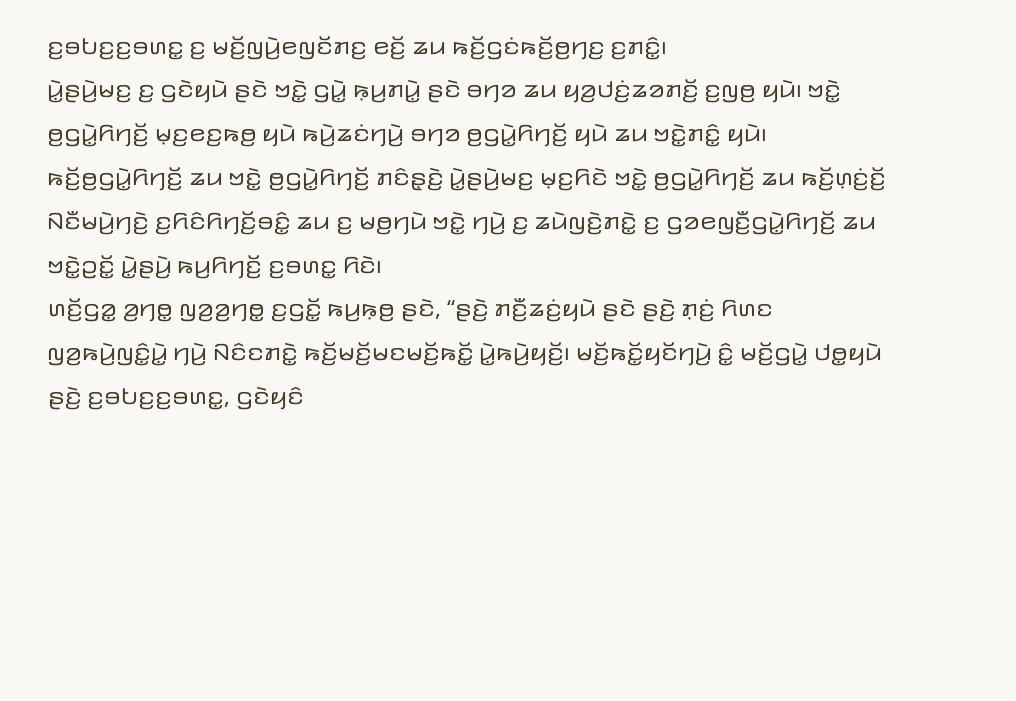ꤢ꤬ꤋꤝꤢ꤬ꤢ꤬ꤋꤛꤢ꤭ ꤢ꤬ ꤗꤢꤩ꤬ꤜꤣꤧ꤬ꤕꤜꤢꤩꤊꤢ꤬ ꤕꤢꤩ꤬ ꤘꤣ ꤒꤢꤩ꤬ꤞꤢꤦꤒꤢꤩ꤬ꤥ꤬ꤚꤢ꤬ ꤢ꤬ꤊꤢꤨ꤭꤯
ꤣꤧ꤭ꤔꤣꤧ꤬ꤗꤢ꤬ ꤢ꤬ ꤞꤢꤧꤟꤣꤧ ꤔꤢꤧ ꤠꤢꤧ꤭ ꤞꤣꤧ꤭ ꤒ꤫ꤣ꤬ꤊꤣꤧ꤭ ꤔꤢꤧ ꤋꤚꤤ ꤘꤣ ꤟꤤ꤬ꤓꤢꤦ꤬ꤘꤤꤊꤢꤩ꤬ ꤢ꤬ꤜꤥ꤬ ꤟꤣꤧ꤯ ꤠꤢꤧ꤭ ꤥ꤬ꤞꤣꤧ꤭ꤖꤚꤢꤩ꤬ ꤗ꤫ꤢ꤬ꤕꤢ꤬ꤒꤥ꤬ ꤟꤣꤧ ꤒꤣꤧ꤬ꤘꤢꤦꤚꤣꤧ꤬ ꤋꤚꤤ ꤥ꤬ꤞꤣꤧ꤭ꤖꤚꤢꤩ꤬ ꤟꤣꤧ ꤘꤣ ꤠꤢꤧ꤭ꤊꤢꤨ꤭ ꤟꤣꤧ꤯ ꤒꤢꤩ꤬ꤥ꤬ꤞꤣꤧ꤭ꤖꤚꤢꤩ꤬ ꤘꤣ ꤠꤢꤧ꤭ ꤥ꤬ꤞꤣꤧ꤭ꤖꤚꤢꤩ꤬ ꤊꤢꤨꤔ꤫ꤢꤧ꤬ ꤣꤧ꤭ꤔꤣꤧ꤬ꤗꤢ꤬ ꤗ꤫ꤢ꤬ꤖꤢꤧ ꤠꤢꤧ꤭ ꤥ꤬ꤞꤣꤧ꤭ꤖꤚꤢꤩ꤬ ꤘꤣ ꤒꤢꤩ꤬ꤛ꤫ꤢꤦ꤬ꤢꤩ꤬ ꤡꤢꤪꤗꤣꤧ꤬ꤚꤢꤧ꤬ ꤢ꤬ꤖꤢꤨꤖꤚꤢꤩ꤬ꤋꤢꤨ꤭ ꤘꤣ ꤢ꤬ ꤗꤥ꤬ꤚꤣꤧ ꤠꤢꤧ꤭ ꤚꤣꤧ꤬ ꤢ꤬ ꤘꤣꤧꤜꤢꤧ꤬ꤊꤢꤧ꤭ ꤢ꤬ ꤞꤤꤕꤜꤢꤪ꤬ꤞꤣꤧ꤭ꤖꤚꤢꤩ꤬ ꤘꤣ ꤠꤢꤧ꤭ꤑꤢꤩ꤭ ꤣꤧ꤭ꤔꤣꤧ꤬ ꤒꤣ꤬ꤖꤚꤢꤩ꤬ ꤢ꤬ꤋꤛꤢ꤭ ꤖꤢꤧ꤯
ꤛꤢꤩ꤬ꤞꤤ꤭ ꤤ꤬ꤚꤥ꤭ ꤜꤤ꤬ꤤ꤬ꤚꤥ꤭ ꤢ꤬ꤞꤢꤩ꤭ ꤒꤣ꤬ꤒ꤫ꤥ꤬ ꤔꤢꤧ, “ꤔꤢꤧ꤬ ꤊꤢꤪ꤬ꤘꤢꤦ꤬ꤟꤣꤧ ꤔꤢꤧ ꤔꤢꤧ꤬ ꤊ꤫ꤢꤦ꤬ ꤖꤛꤢ ꤜꤤ꤬ꤒꤣꤧ꤬ꤜꤢꤨ꤭ꤣꤧ꤭ ꤚꤣꤧ꤬ ꤡꤢꤨꤢꤊꤢꤧ꤭ ꤒꤢꤩ꤬ꤗꤢꤩ꤬ꤗꤢꤗꤢꤩ꤬ꤒꤢꤩ꤭ ꤣꤧ꤭ꤒꤣꤧ꤬ꤟꤢꤩ꤬꤯ ꤗꤢꤩ꤬ꤒꤢꤩ꤭ꤟꤢꤩꤚꤣꤧ꤬ ꤢꤨ꤭ ꤗꤢꤩ꤬ꤞꤣꤧ꤭ ꤓꤥ꤭ꤟꤣꤧ ꤔꤢꤧ꤬ ꤢ꤬ꤋꤝꤢ꤬ꤢ꤬ꤋꤛꤢ꤭, ꤞꤢꤧꤟꤢꤨ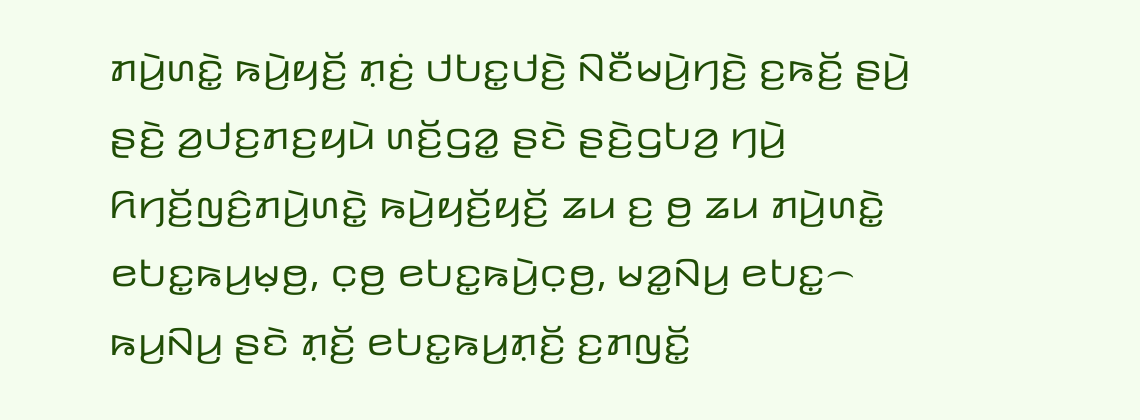ꤊꤣꤧ꤬ꤛꤢꤧ꤭ ꤒꤣꤧ꤬ꤟꤢꤩ꤬ ꤊ꤫ꤢꤦ꤬ ꤓꤝꤢ꤭ꤓꤢꤧ꤬ ꤡꤢꤪꤗꤣꤧ꤬ꤚꤢꤧ꤬ ꤢ꤬ꤒꤢꤩ꤬ ꤔꤣꤧ꤬ ꤔꤢꤧ꤬ ꤤ꤬ꤓꤢ꤬ꤊꤢ꤬ꤟꤣꤧ ꤛꤢꤩ꤬ꤞꤤ꤭ ꤔꤢꤧ ꤔꤢꤧ꤬ꤞꤝꤤ꤬ ꤚꤣꤧ꤬ ꤖꤚꤢꤩ꤬ꤜꤢꤨ꤬ꤊꤣꤧ꤬ꤛꤢꤧ꤭ ꤒꤣꤧ꤬ꤟꤢꤩ꤬ꤟꤢꤩ꤬ ꤘꤣ ꤢ꤬ ꤥ꤬ ꤘꤣ ꤊꤣꤧ꤬ꤛꤢꤧ꤭ ꤕꤝꤢ꤭ꤒꤣ꤬ꤗ꤫ꤥ꤬, ꤍ꤫ꤥ꤬ ꤕꤝꤢ꤭ꤒꤣꤧ꤬ꤍ꤫ꤥ꤬, ꤗꤤ꤭ꤡꤣ꤬ ꤕꤝꤢ꤭꤮ ꤒꤣ꤬ꤡꤣ꤬ ꤔꤢꤧ ꤊ꤫ꤢꤩ꤬ ꤕꤝꤢ꤭ꤒꤣ꤬ꤊ꤫ꤢꤩ꤬ ꤢ꤬ꤊꤜꤢꤩ꤭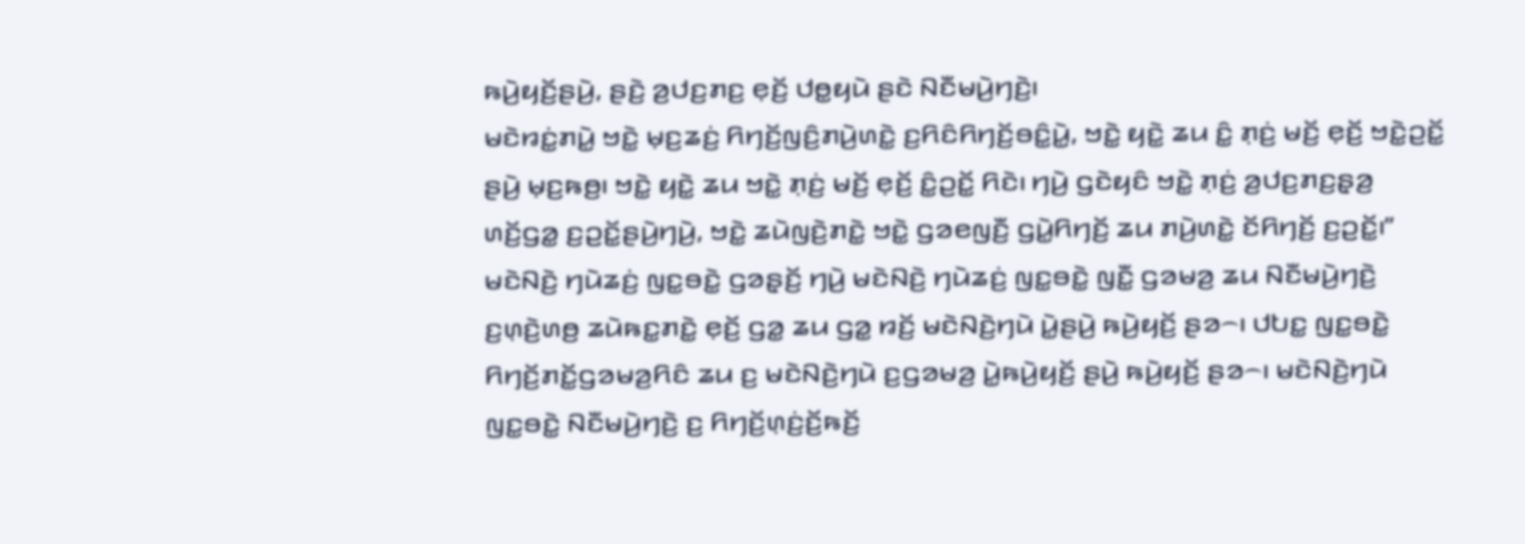ꤒꤣꤧ꤬ꤟꤢꤩ꤬ꤔꤣꤧ꤬, ꤔꤢꤧ꤬ ꤤ꤬ꤓꤢ꤬ꤊꤢ꤬ ꤕ꤫ꤢꤩ꤬ ꤓꤥ꤭ꤟꤣꤧ ꤔꤢꤧ ꤡꤢꤪꤗꤣꤧ꤬ꤚꤢꤧ꤬꤯
ꤗꤢꤧꤙꤢꤦ꤭ꤊꤣꤧ꤭ ꤠꤢꤧ꤭ ꤗ꤫ꤢ꤬ꤘꤢꤦ꤬ ꤖꤚꤢꤩ꤬ꤜꤢꤨ꤬ꤊꤣꤧ꤬ꤛꤢꤧ꤭ ꤢ꤬ꤖꤢꤨꤖꤚꤢꤩ꤬ꤋꤢꤨ꤭ꤣꤧ꤭, ꤠꤢꤧ꤭ ꤟꤢꤧ꤭ ꤘꤣ ꤢꤨ꤭ ꤊ꤫ꤢꤦ꤬ ꤗꤢꤩ꤬ ꤕ꤫ꤢꤩ꤬ ꤠꤢꤧ꤭ꤑꤢꤩ꤭ ꤔꤣꤧ꤬ ꤗ꤫ꤢ꤬ꤒꤥ꤬꤯ ꤠꤢꤧ꤭ ꤟꤢꤧ꤭ ꤘꤣ ꤠꤢꤧ꤭ ꤊ꤫ꤢꤦ꤬ ꤗꤢꤩ꤬ ꤕ꤫ꤢꤩ꤬ ꤢꤨ꤭ꤑꤢꤩ꤭ ꤖꤢꤧ꤯ ꤚꤣꤧ꤬ ꤞꤢꤧꤟꤢꤨ ꤠꤢꤧ꤭ ꤊ꤫ꤢꤦ꤬ ꤤ꤬ꤓꤢ꤬ꤊꤢ꤬ꤔ꤫ꤤ꤬ ꤛꤢꤩ꤬ꤞꤤ꤭ ꤢ꤬ꤑꤢꤩ꤭ꤔꤣꤧ꤬ꤚꤣꤧ꤬, ꤠꤢꤧ꤭ ꤘꤣꤧꤜꤢꤧ꤬ꤊꤢꤧ꤭ ꤠꤢꤧ꤭ ꤞꤤꤕꤜꤢꤪ꤬ ꤞꤣꤧ꤭ꤖꤚꤢꤩ꤬ ꤘꤣ ꤊꤣꤧ꤬ꤛꤢꤧ꤭ ꤢꤩꤖꤚꤢꤩ꤬ ꤢ꤬ꤑꤢꤩ꤭꤯”
ꤗꤢꤧꤡꤢꤧ꤬ ꤚꤣꤧꤘꤢꤦ꤬ ꤜꤢ꤭ꤋꤢꤧ꤭ ꤞꤤꤔ꤫ꤢꤩ꤬ ꤚꤣꤧ꤬ ꤗꤢꤧꤡꤢꤧ꤬ ꤚꤣꤧꤘꤢꤦ꤬ ꤜꤢ꤭ꤋꤢꤧ꤭ ꤜꤢꤪ꤭ ꤞꤤꤗꤤ꤬ ꤘꤣ ꤡꤢꤪꤗꤣꤧ꤬ꤚꤢꤧ꤬ ꤢ꤬ꤛ꤫ꤢꤧ꤬ꤛꤥ꤬ ꤘꤣꤧꤒꤢ꤭ꤊꤢꤧ꤭ ꤕ꤫ꤢꤩ꤬ ꤞꤤ꤭ ꤘꤣ ꤞꤤ꤭ ꤙꤢꤩ꤬ ꤗꤢꤧꤡꤢꤧ꤬ꤚꤣꤧ ꤣꤧ꤭ꤔꤣꤧ꤬ ꤒꤣꤧ꤬ꤟꤢꤩ꤬ ꤔꤤ꤮꤯ ꤓꤝꤢ꤭ ꤜꤢ꤭ꤋꤢꤧ꤭ ꤖꤚꤢꤩ꤬ꤊꤢꤩ꤭ꤞꤤꤗꤤ꤬ꤖꤢꤨ ꤘꤣ ꤢ꤬ ꤗꤢꤧꤡꤢꤧ꤬ꤚꤣꤧ ꤢ꤬ꤞꤤꤗꤤ꤬ ꤣꤧ꤭ꤒꤣꤧ꤬ꤟꤢꤩ꤬ ꤔꤣꤧ꤬ ꤒꤣꤧ꤬ꤟꤢꤩ꤬ ꤔꤤ꤮꤯ ꤗꤢꤧꤡꤢꤧ꤬ꤚꤣꤧ ꤜꤢ꤭ꤋꤢꤧ꤭ ꤡꤢꤪꤗꤣꤧ꤬ꤚꤢꤧ꤬ ꤢ꤬ ꤖꤚꤢꤩ꤬ꤛ꤫ꤢꤦ꤬ꤢꤩ꤬ꤒꤢꤩ꤬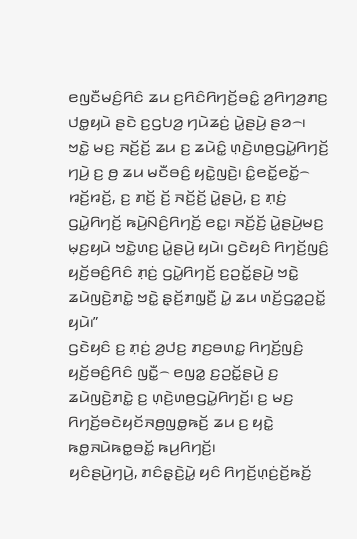ꤕꤜꤢꤪꤗꤢꤨ꤬ꤖꤢꤨ ꤘꤣ ꤢ꤬ꤖꤢꤨꤖꤚꤢꤩ꤬ꤋꤢꤨ꤭ ꤤ꤬ꤖꤚꤤ꤬ꤊꤢ꤬ ꤓꤥ꤭ꤟꤣꤧ ꤔꤢꤧ ꤢ꤬ꤞꤝꤤ꤬ ꤚꤣꤧꤘꤢꤦ꤬ ꤣꤧ꤭ꤔꤣꤧ꤬ ꤔꤤ꤮꤯
ꤠꤢꤧ꤭ ꤗꤢ꤬ ꤏꤢꤩ꤬ꤢꤩ꤬ ꤘꤣ ꤢ꤬ ꤘꤣꤧꤢꤨ꤭ ꤛ꤫ꤢꤧ꤬ꤛꤥ꤬ꤞꤣꤧ꤭ꤖꤚꤢꤩ꤬ ꤚꤣꤧ꤬ ꤢ꤬ ꤥ꤬ ꤘꤣ ꤗꤢꤪꤋꤢꤨ꤬ ꤟꤢꤧ꤭ꤜꤢꤧ꤬꤯ ꤢꤨ꤭ꤕꤢꤩ꤭ꤕꤢꤩ꤭꤮ ꤙꤢꤩ꤬ꤙꤢꤩ꤬, ꤢ꤬ ꤊꤢꤩ꤬ ꤢꤩ꤬ ꤏꤢꤩ꤬ꤢꤩ꤬ ꤣꤧ꤭ꤔꤣꤧ꤬, ꤢ꤬ ꤊ꤫ꤢꤦ꤬ ꤞꤣꤧ꤭ꤖꤚꤢꤩ꤬ ꤒꤣꤧ꤬ꤡꤢꤨ꤬ꤖꤚꤢꤩ꤬ ꤕꤢ꤭꤯ ꤏꤢꤩ꤬ꤢꤩ꤬ ꤣꤧ꤭ꤔꤣꤧ꤬ꤗꤢ꤬ ꤗ꤫ꤢ꤬ꤟꤣꤧ ꤠꤢꤧ꤭ꤛꤢ꤬ ꤣꤧ꤭ꤔꤣꤧ꤬ ꤟꤣꤧ꤯ ꤞꤢꤧꤟꤢꤨ ꤖꤚꤢꤩ꤬ꤜꤢꤨ꤬ ꤟꤢꤩ꤬ꤋꤢꤨ꤬ꤖꤢꤨ ꤊ꤫ꤢꤦ꤬ ꤞꤣꤧ꤭ꤖꤚꤢꤩ꤬ ꤢ꤬ꤑꤢꤩ꤭ꤔꤣꤧ꤬ ꤠꤢꤧ꤭ ꤘꤣꤧꤜꤢꤧ꤬ꤊꤢꤧ꤭ ꤠꤢꤧ꤭ ꤔ꤫ꤢꤩ꤬ꤊꤜ꤫ꤢꤪ꤬ ꤣꤧ꤭ ꤘꤣ ꤛꤢꤩ꤬ꤞꤤ꤭ꤑꤢꤩ꤭ ꤟꤣꤧ꤯”
ꤞꤢꤧꤟꤢꤨ ꤢ꤬ ꤊ꤫ꤢꤦ꤬ ꤤ꤬ꤓꤢ꤬ ꤊꤢ꤬ꤋꤛꤢ꤭ ꤖꤚꤢꤩ꤬ꤜꤢꤨ꤬ ꤟꤢꤩ꤬ꤋꤢꤨ꤬ꤖꤢꤨ ꤜꤢꤪ꤭꤮ ꤕꤜꤤ꤭ ꤢ꤬ꤑꤢꤩ꤭ꤔꤣꤧ꤬ ꤢ꤬ ꤘꤣꤧꤜꤢꤧ꤬ꤊꤢꤧ꤭ ꤢ꤬ ꤛ꤫ꤢꤧ꤬ꤛꤥ꤬ꤞꤣꤧ꤭ꤖꤚꤢꤩ꤬꤯ ꤢ꤬ ꤗꤢ꤬ ꤖꤚꤢꤩ꤬ꤋꤢꤧꤟꤢꤩꤏꤥ꤬ꤜꤥ꤭ꤒꤢꤩ꤬ ꤘꤣ ꤢ꤬ ꤟꤢꤧ꤭ ꤒꤥ꤭ꤏꤣꤧꤒꤥ꤭ꤋꤢꤩ꤭ ꤒꤣ꤬ꤖꤚꤢꤩ꤬꤯
ꤟꤢꤨꤔꤣꤧ꤬ꤚꤣꤧ꤬, ꤊꤢꤨꤔ꤫ꤢꤧ꤬ꤣꤧ꤭ ꤟꤢꤨ ꤖꤚꤢꤩ꤬ꤛ꤫ꤢꤦ꤬ꤢꤩ꤬ꤒꤢꤩ꤬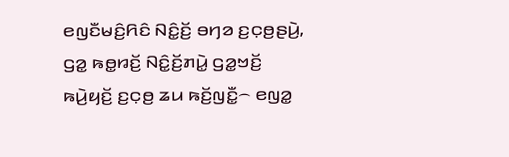ꤕꤜꤢꤪꤗꤢꤨ꤬ꤖꤢꤨ ꤡꤢꤨ꤭ꤢꤩ꤬ ꤋꤚꤤ ꤢ꤬ꤍ꤫ꤥ꤬ꤔꤣꤧ꤬, ꤞꤤ꤭ ꤒꤥ꤭ꤙꤢꤩ꤬ ꤡꤢꤨ꤭ꤢꤩ꤬ꤊꤣꤧ꤭ ꤞꤤ꤭ꤠꤢꤩ꤬ ꤒꤣꤧ꤬ꤟꤢꤩ꤬ ꤢ꤬ꤍ꤫ꤥ꤬ ꤘꤣ ꤒꤢꤩ꤬ꤜꤢꤪ꤭꤮ ꤕꤜꤤ꤭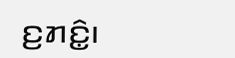ꤢ꤬ꤊꤢꤨ꤭꤯